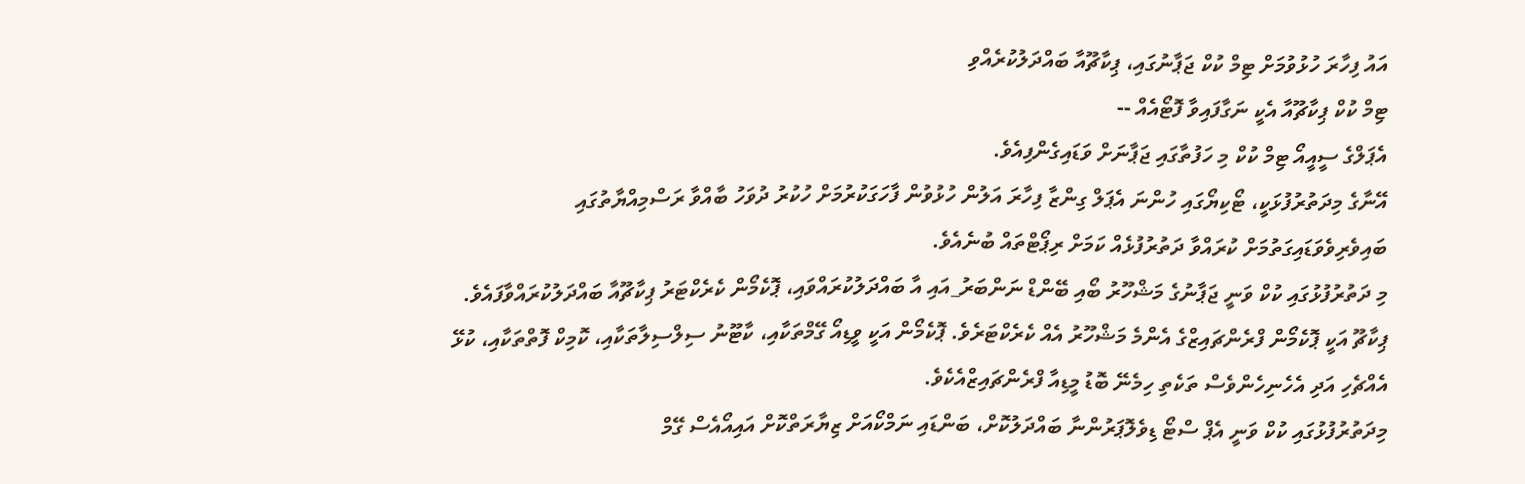އައު ފިހާރަ ހުޅުވުމަށް ޓިމް ކުކް ޖަޕާނުގައި، ޕިކާޗޫއާ ބައްދަލުކުރެއްވި
ޓިމް ކުކް ޕިކާޗޫއާ އެކީ ނަގާފައިވާ ފޮޓޯއެއް --
އެޕަލްގެ ސީއީއޯ ޓިމް ކުކް މި ހަފުތާގައި ޖަޕާނަށް ވަޑައިގެންފިއެވެ.
އޭނާގެ މިދަތުރުފުޅަކީ، ޓޯކިޔޯގައި ހުންނަ އެޕަލް ގިންޒާ ފިހާރަ އަލުން ހުޅުވުން ފާހަގަކުރުމަށް ހުކުރު ދުވަހު ބާއްވާ ރަސްމިއްޔާތުގައި ބައިވެރިވެވަޑައިގަތުމަށް ކުރައްވާ ދަތުރުފުޅެއް ކަމަށް ރިޕޯޓްތައް ބުނެއެވެ.
މި ދަތުރުފުޅުގައި ކުކް ވަނީ ޖަޕާނުގެ މަޝްހޫރު ބޯއި ބޭންޑް ނަންބަރު_އައި އާ ބައްދަލުކުރައްވައި، ޕޮކެމޯން ކެރެކްޓަރު ޕިކާޗޫއާ ބައްދަލުކުރައްވާފައެވެ.
ޕިކާޗޫ އަކީ ޕޮކެމޯން ފްރެންޗައިޒްގެ އެންމެ މަޝްހޫރު އެއް ކެރެކްޓަރެވެ. ޕޮކެމޯން އަކީ ވީޑިއޯ ގޭމްތަކާއި، ކާޓޫނު ސިލްސިލާތަކާއި، ކޮމިކް ފޮތްތަކާއި، ކުޅޭ އެއްޗެހި އަދި އެހެނިހެންވެސް ތަކެތި ހިމެނޭ ބޮޑު މީޑިއާ ފްރެންޗައިޒްއެކެވެ.
މިދަތުރުފުޅުގައި ކުކް ވަނީ އެޕް ސްޓޯ ޑިވެލޮޕަރުންނާ ބައްދަލުކޮށް، ބަންޑައި ނަމްކޯއަށް ޒިޔާރަތްކޮށް އައިއޯއެސް ގޭމް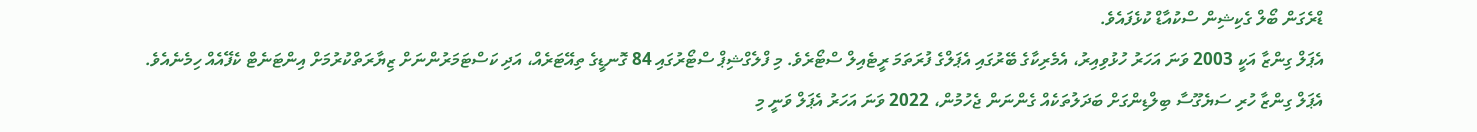ޑްރެގަން ބޯލް ގެކިޝިން ސްކުއާޑް ކުޅެފައެވެ.
އެޕަލް ގިންޒާ އަކީ 2003 ވަނަ އަހަރު ހުޅުވިއިރު، އެމެރިކާގެ ބޭރުގައި އެޕަލްގެ ފުރަތަމަ ރީޓެއިލް ސްޓޯރެވެ. މި ފްލެގްޝިޕް ސްޓޯރުގައި 84 ގޮނޑީގެ ތިއޭޓަރެއް، އަދި ކަސްޓަމަރުންނަށް ޒިޔާރަތްކުރުމަށް އިންޓަނެޓް ކެފޭއެއް ހިމެނެއެވެ.
އެޕަލް ގިންޒާ ހުރި ސަޔެގޫސާ ބިލްޑިންގަށް ބަދަލުތަކެއް ގެންނަން ޖެހުމުން، 2022 ވަނަ އަހަރު އެޕަލް ވަނީ މި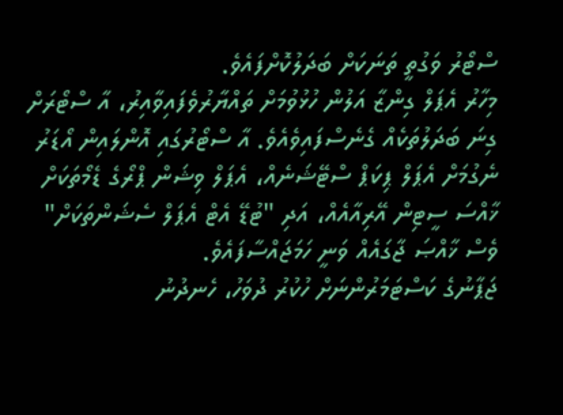ސްޓޯރު ވަގުތީ ތަނަކަށް ބަދަލުކޮށްފައެވެ.
މިހާރު އެޕަލް ގިންޒާ އަލުން ހުޅުވުމަށް ތައްޔާރުވެފައިވާއިރު، އާ ސްޓޯރަށް ގިނަ ބަދަލުތަކެއް ގެނެސްފައިވެއެވެ. އާ ސްޓޯރުގައި އޮންލައިން އޯޑަރު ނެގުމަށް އެޕަލް ޕިކަޕް ސްޓޭޝަނެއް، އެޕަލް ވިޝަން ޕްރޯގެ ޑެމޯތަކަށް ޚާއްސަ ސީޓިން އޭރިއާއެއް، އަދި "ޓުޑޭ އެޓް އެޕަލް ސެޝަންތަކަށް" ވެސް ޚާއްޞަ ޖާގައެއް ވަނީ ހަމަޖައްސާފައެވެ.
ޖަޕާނުގެ ކަސްޓަމަރުންނަށް ހުކުރު ދުވަހު، ހެނދުނު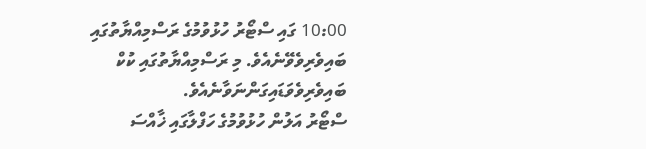10:00 ގައި ސްޓޯރު ހުޅުވުމުގެ ރަސްމިއްޔާތުގައި ބައިވެރިވެވޭނެއެވެ. މި ރަސްމިއްޔާތުގައި ކުކް ބައިވެރިވެވަޑައިގަންނަވާނެއެވެ.
ސްޓޯރު އަލުން ހުޅުވުމުގެ ހަފްލާގައި ޚާއްސަ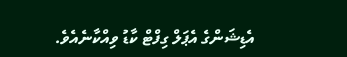އެޑިޝަންގެ އެޕަލް ގިފްޓް ކާޑު ވިއްކާނެއެވެ.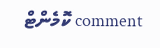comment ކޮމެންޓް